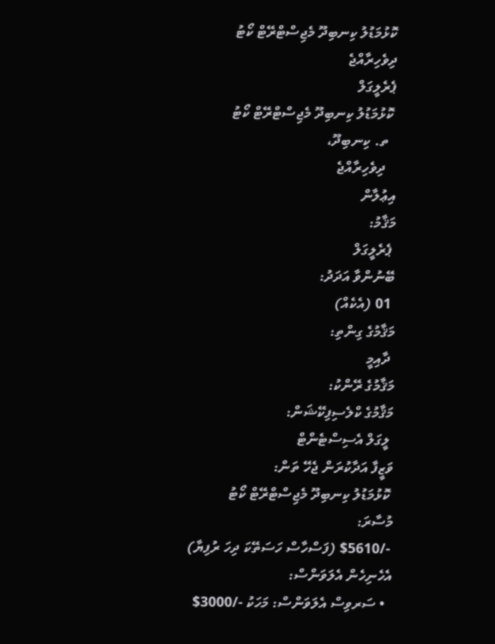ކޮޅުމަޑުލު ކިނބިދޫ މެޖިސްޓްރޭޓް ކޯޓު
ދިވެހިރާއްޖެ
ޕެރެލީގަލް
 ކޮޅުމަޑުލު ކިނބިދޫ މެޖިސްޓްރޭޓް ކޯޓު
  ތ. ކިނބިދޫ،
   ދިވެހިރާއްޖެ
އިޢުލާން
މަޤާމު:
 ޕެރެލީގަލް
ބޭނުންވާ އަދަދު:
 01 (އެކެއް)
މަޤާމުގެ ގިންތި:
 ދާއިމީ
މަޤާމުގެ ރޭންކު:
މަޤާމުގެ ކްލެސިފިކޭޝަން:
 ލީގަލް އެސިސްޓެންޓް
ވަޒީފާ އަދާކުރަން ޖެހޭ ތަން:
 ކޮޅުމަޑުލު ކިނބިދޫ މެޖިސްޓްރޭޓް ކޯޓު
މުސާރަ:
 -/$5610 (ފަސްހާސް ހަސަތޭކަ ދިހަ ރުފިޔާ)
އެހެނިހެން އެލަވަންސް:
  • ސަރވިސް އެލަވަންސް: މަހަކު -/3000$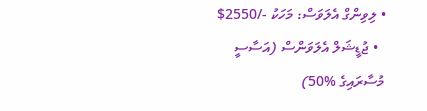• ލިވިންގް އެލަވަސް: މަހަކު -/2550$
  • ޖުޑީޝަލް އެލަވަންސް (އަސާސީ މުސާރައިގެ %50)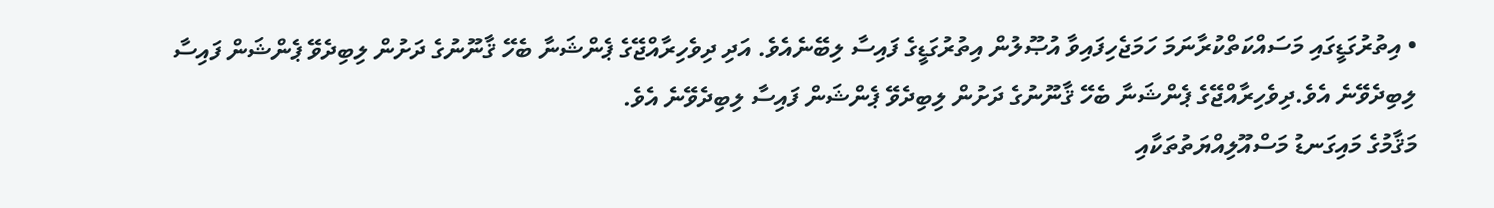• އިތުރުގަޑީގައި މަސައްކަތްކުރާނަމަ ހަމަޖެހިފައިވާ އުޞޫލުން އިތުރުގަޑީގެ ފައިސާ ލިބޭނެއެވެ. އަދި ދިވެހިރާއްޖޭގެ ޕެންޝަނާ ބެހޭ ޤާނޫނުގެ ދަށުން ލިބިދެވޭ ޕެންޝަން ފައިސާ ލިބިދެވޭނެ އެވެ.ދިވެހިރާއްޖޭގެ ޕެންޝަނާ ބެހޭ ޤާނޫނުގެ ދަށުން ލިބިދެވޭ ޕެންޝަން ފައިސާ ލިބިދެވޭނެ އެވެ.
މަޤާމުގެ މައިގަނޑު މަސްއޫލިއްޔަތުތަކާއި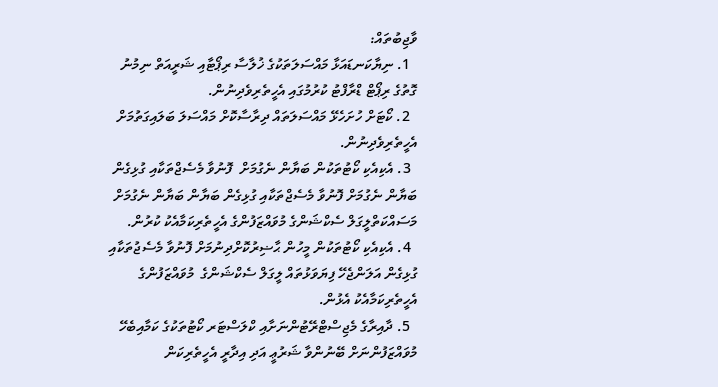ވާޖިބުތައް:
  1. ނިޔާކަނޑައަޅާ މައްސަލަތަކުގެ ޚުލާސާ ރިޕޯޓާއި ޝަރީއަތް ނިމުނު ގޮތުގެ ރިޕޯޓް ޑްރާފްޓު ކުރުމުގައި އެހީތެރިވެދިނުން.
  2. ކޯޓަށް ހުށަހެޅޭ މައްސަލަތައް ދިރާސާކޮށް މައްސަލަ ބަލައިގަތުމަށް އެހީތެރިވެދިނުން.
  3. އެކިއެކި ކޯޓުތަކުން ބަޔާން ނެގުމަށް  ފޮނުވާ މެސެޖްތަކާއި ގުޅިގެން ބަޔާން ނެގުމަށް ފޮނުވާ މެސެޖްތަކާއި ގުޅިގެން ބަޔާން ބަޔާން ނެގުމަށް މަސައްކަތްލީގަލް ސެކްޝަންގެ މުވައްޒަފުންގެ އެހީތެރިކަމާއެކު ކުރުން.
  4. އެކިއެކި ކޯޓުތަކުން މީހުން ޙާޟިރުކޮށްދިނުމަށް ފޮނުވާ މެސެޖުތަކާއި ގުޅިގެން އަލަންޖެހޭ ފިޔަވަޅުތައް ލީގަލް ސެކްޝަންގެ  މުވައްޒަފުންގެ އެހީތެރިކަމާއެކު އެޅުން.
  5. ދާއިރާގެ މެޖިސްޓްރޭޓުންނަށާއި ކްލަސްޓަރ ކޯޓުތަކުގެ ކަމާއިބެހޭ މުވައްޒަފުންނަށް ބޭނުންވާ ޝަރުޢީ އަދި އިދާރީ އެހީތެރިކަން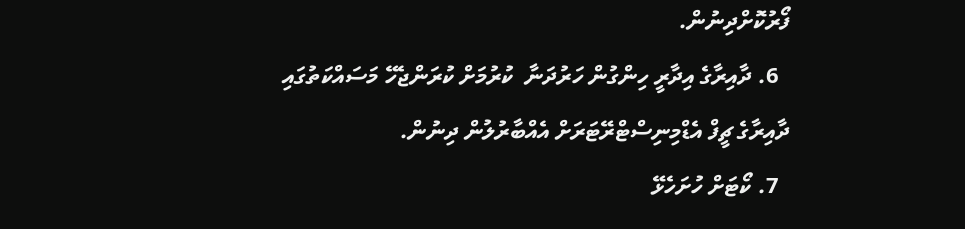ފޯރުކޮށްދިނުން.
  6. ދާއިރާގެ އިދާރީ ހިންގުން ހަރުދަނާ  ކުރުމަށް ކުރަންޖެހޭ މަސައްކަތުގައި ދާއިރާގެ ޗީފް އެޑްމިނިސްޓްރޭޓަރަށް އެއްބާރުލުން ދިނުން.
  7. ކޯޓަށް ހުށަހެޅޭ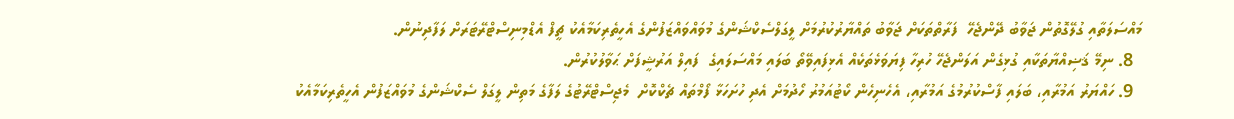މައްސަލަތާއި ގުލޭގޮތުން ޖަވާބު ދޭންޖެހޭ  ފަރާތްތަކަށް ޖަވާބު ތައްޔާރުކުރުމަށް ލީގަލްސެކްޝަންގެ މުވައްވައްޒަފުންގެ އެހީތެރިކަމާއެކު ޗީފް އެޑްމިނިސްޓްރޭޓަރަށް ލަފާދިނުން.
  8. ނިމޭ ޤަޟިއްޔާތަކާއި ގުޅިގެން އަލަންޖެހޭ ހުރިހާ ފިޔަވަޅެތަކެއް އެޅިފައިވޭތޯ ބަލައި މައްސަލައިގެ  ފައިލް އަރުޝީފަށް ޙަވާލުކުރުން.
  9. ހައްޔަރު އަމުރާއި، ބަލައި ފާސްކުރުމުގެ އަމުރާއި، އެހެނިހެން ކޯޓުއަމުރު ހޯދުމަށް އެދި ހުށަހަޅާ ފޯމްތައް ޗެކްކޮށް  މެޖިސްޓްރޭޓުގެ ލަފާގެ މަތިން ލީގަލް ސެކްޝަންގެ މުވައްޒަފުން އެހީތެރިކަމާއެކު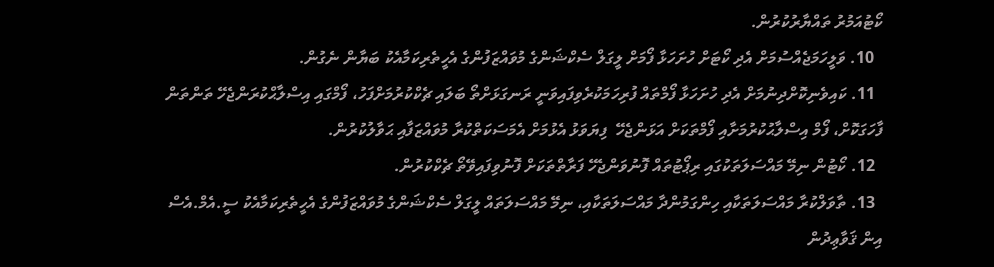ކޯޓުއަމުރު ތައްޔާރުކުރުން.
  10. ވަލީހަމަޖެއްސުމަށް އެދި ކޯޓަށް ހުށަހަޅާ ފޯމަށް ލީގަލް ސެކްޝަންގެ މުވައްޒަފުންގެ އެހީތެރިކަމާއެކު ބަޔާން ނެގުން.
  11. ކައިވެނިކޮށްދިނުމަށް އެދި ހުށަހަޅާ ފޯމްތައް ފުރިހަމަކުރެވިފައިވަނީ ރަނގަޅަށްތޯ ބަލައި ޗެކްކުރުމަށްފަހު، ފޯމްގައި އިސްލާޙްކުރަންޖެހޭ ތަންތަން ފާހަގަކޮށް، ފޯމް އިސްލާޙުކުރުމަށާއި ފޯމްތަކަށް އަޅަންޖެހޭ  ފިޔަވަޅު އެޅުމަށް އެމަސަކަތްކުރާ މުވައްޒަފާއި ޙަވާލުކުރުން.
  12. ކޯޓުން ނިމޭ މައްސަލަތަކުގައި ރިޕޯޓުތައް ފޮނުވަންޖެހޭ ފަރާތްތަކަށް ފޮނުވިފައިވޭތޯ ޗެކްކުރުން.
  13. ތާވަލްކުރާ މައްސަލަތަކާއި ހިންގަމުންދާ މައްސަލަތަކާއި، ނިމޭ މައްސަލަތައް ލީގަލް ސެކްޝަންގެ މުވައްޒަފުންގެ އެހީތެރިކަމާއެކު ސީ.އެމް.އެސް އިން ޤަވާޢިދުން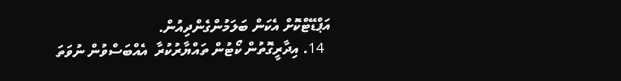އަޕްޑޭޓްކޮށް އެކަން ބަލަމުންގެންދިއުން.
  14. އިދާރީގޮތުން ކޯޓުން ތައްޔާރުކުރާ  އެއްބަސްވުން ނުވަތަ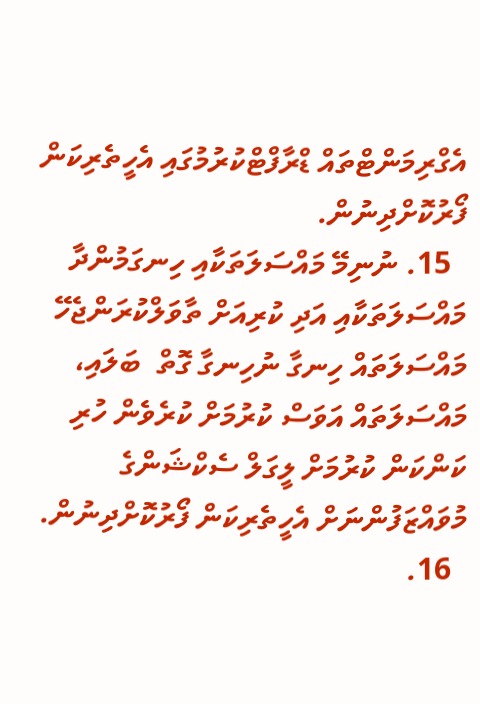އެގްރިމަންޓްތައް ޑްރާފްޓްކުރުމުގައި އެހީތެރިކަން ފޯރުކޮށްދިނުން.
  15. ނުނިމޭ މައްސަލަތަކާއި ހިނގަމުންދާ މައްސަލަތަކާއި އަދި ކުރިއަށް ތާވަލްކުރަންޖެހޭ މައްސަލަތައް ހިނގާ ނުހިނގާ ގޮތް  ބަލައި، މައްސަލަތައް އަވަސް ކުރުމަށް ކުރެވެން ހުރި ކަންކަން ކުރުމަށް ލީގަލް ސެކްޝަންގެ މުވައްޒަފުންނަށް އެހީތެރިކަން ފޯރުކޮށްދިނުން.
  16.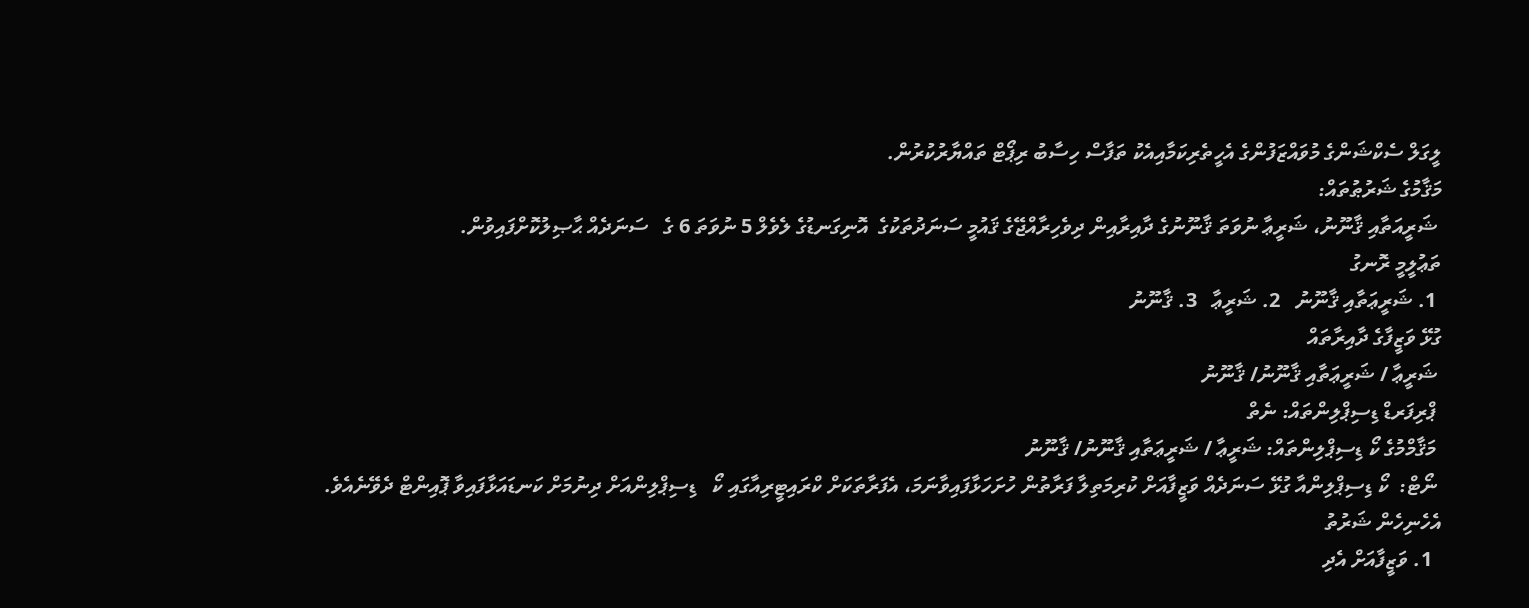ލީގަލް ސެކްޝަންގެ މުވައްޒަފުންގެ އެހީތެރިކަމާއިއެކު ތަފާސް ހިސާބު ރިޕޯޓް ތައްޔާރުކުރުން.
މަޤާމުގެ ޝަރުޠުތައް:
 ޝަރީއަތާއި ޤާނޫނު، ޝަރީޢާ ނުވަތަ ޤާނޫނުގެ ދާއިރާއިން ދިވެހިރާއްޖޭގެ ޤައުމީ ސަނަދުތަކުގެ  އޮނިގަނޑުގެ ލެވެލް 5 ނުވަތަ 6 ގެ   ސަނަދެއް ޙާޞިލުކޮށްފައިވުން.
ތަޢުލީމީ ރޮނގު
 1. ޝަރީޢަތާއި ޤާނޫނު   2. ޝަރީޢާ   3. ޤާނޫނު
ގުޅޭ ވަޒީފާގެ ދާއިރާތައް
 ޝަރީޢާ / ޝަރީޢަތާއި ޤާނޫނު/ ޤާނޫނު
 ޕްރިފަރޑް ޑިސިޕްލިންތައް: ނެތް
 މަޤާމްމުގެ ކޯ ޑިސިޕްލިންތައް: ޝަރީޢާ / ޝަރީޢަތާއި ޤާނޫނު/ ޤާނޫނު
 ނޯޓް:  ކޯ ޑިސިޕްލިންއާ ގުޅޭ ސަނަދެއް ވަޒީފާއަށް ކުރިމަތިލާ ފަރާތުން ހުށަހަޅާފައިވާނަމަ، އެފަރާތަކަށް ކްރައިޓީރިއާގައި ކޯ   ޑިސިޕްލިންއަށް ދިނުމަށް ކަނޑައަޅާފައިވާ ޕޮއިންޓް ދެވޭނެއެވެ.
އެހެނިހެން ޝަރުތު
  1. ވަޒީފާއަށް އެދި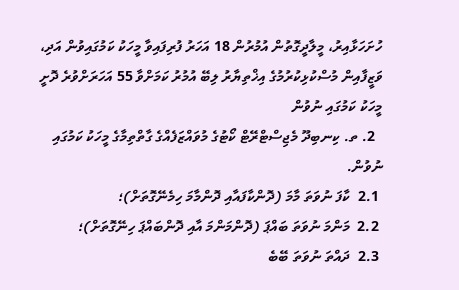ހުށަހަޅާއިރު، މީލާދީގޮތުން އުމުރުން 18 އަހަރު ފުރިފައިވާ މީހަކު ކަމުގައިވުން އަދި، ވަޒީފާއިން މުސްކުޅިކުރުމުގެ އިޚްތިޔާރު ލިބޭ އުމުރު ކަމަށްވާ 55 އަހަރަށްވުރެ ދޮށީ މީހަކު ކަމުގައި ނުވުން
  2. ތ. ކިނބިދޫ މެޖިސްޓްރޭޓް ކޯޓުގެ މުވައްޒަފެއްގެ ގާތްތިމާގެ މީހަކު ކަމުގައި ނުވުން.
 2.1  ކާފަ ނުވަތަ މާމަ (ދޮންކާފައާއި ދޮންމާމަ ހިމެނޭގޮތަށް)؛
 2.2  މަންމަ ނުވަތަ ބައްޕަ (ދޮންމަންމަ އާއި ދޮންބައްޕަ ހިނޭގޮތަށް)؛
 2.3  ދައްތަ ނުވަތަ ބޭބެ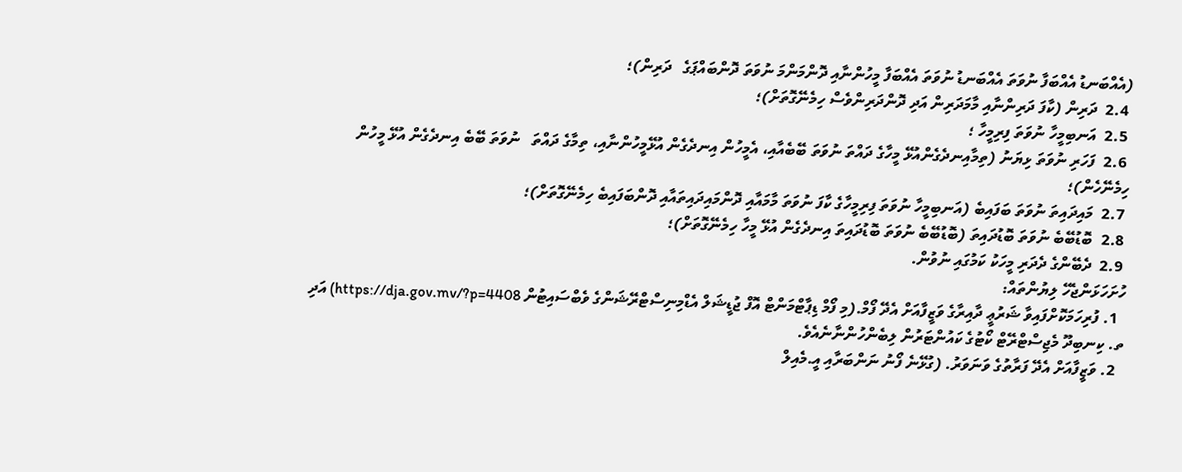(އެއްބަނޑު އެއްބަފާ ނުވަތަ އެއްބަނޑު ނުވަތަ އެއްބަފާ މީހުންނާއި ދޮންމަންމަ ނުވަތަ ދޮންބައްޕަގެ   ދަރިން)؛
 2.4  ދަރިން (ކާފަ ދަރިންނާއި މާމަދަރިން އަދި ދޮންދަރިންވެސް ހިމެނޭގޮތަށް)؛
 2.5  އަނބިމީހާ ނުވަތަ ފިރިމީހާ ؛
 2.6  ފަހަރި ނުވަތަ ޅިޔަނު (ތިމާއިނދެގެންއުޅޭ މީހާގެ ދައްތަ ނުވަތަ ބޭބެއާއި، އެމީހުން އިނދެގެން އުޅޭމީހުންނާއި، ތިމާގެ ދައްތަ   ނުވަތަ ބޭބެ އިނދެގެން އުޅޭ މީހުން ހިމެނޭހެން)؛
 2.7  މައިދައިތަ ނުވަތަ ބަފައިބެ (އަނބިމީހާ ނުވަތަ ފިރިމީހާގެ ކާފަ ނުވަތަ މާމައާއި ދޮންމައިދައިތައާއި ދޮންބަފައިބެ ހިމެނޭގޮތަށް)؛
 2.8  ބޮޑުބޭބެ ނުވަތަ ބޮޑުދައިތަ (ބޮޑުބޭބެ ނުވަތަ ބޮޑުދައިތަ އިނދެގެން އުޅޭ މީހާ ހިމެނޭގޮތަށް)؛
 2.9  ދެބޭންގެ ދެދަރި މީހަކު ކަމުގައި ނުވުން.
ހުށަހަޅަންޖެހޭ ލިޔުންތައް:
  1. ފުރިހަމަކޮށްފައިވާ ޝަރުޢީ ދާއިރާގެ ވަޒީފާއަށް އެދޭ ފޯމް.(މި ފޯމް ޑިޕާޓްމަންޓް އޮފް ޖުޑީޝަލް އެޑްމިނިސްޓްރޭޝަންގެ ވެބްސައިޓުން https://dja.gov.mv/?p=4408) އަދި ތ. ކިނބިދޫ މެޖިސްޓްރޭޓް ކޯޓުގެ ކައުންޓަރުން ލިބެންހުންނާނެއެވެ.
  2. ވަޒީފާއަށް އެދޭ ފަރާތުގެ ވަނަވަރު. (ގުޅޭނެ ފޯނު ނަންބަރާއި އީ.މެއިލް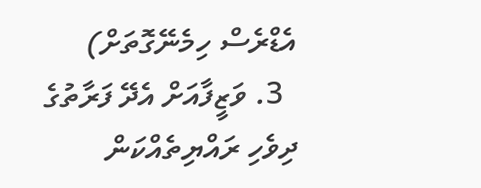އެޑްރެސް ހިމެނޭގޮތަށް)
  3. ވަޒީފާއަށް އެދޭ ފަރާތުގެ ދިވެހި ރައްޔިތެއްކަން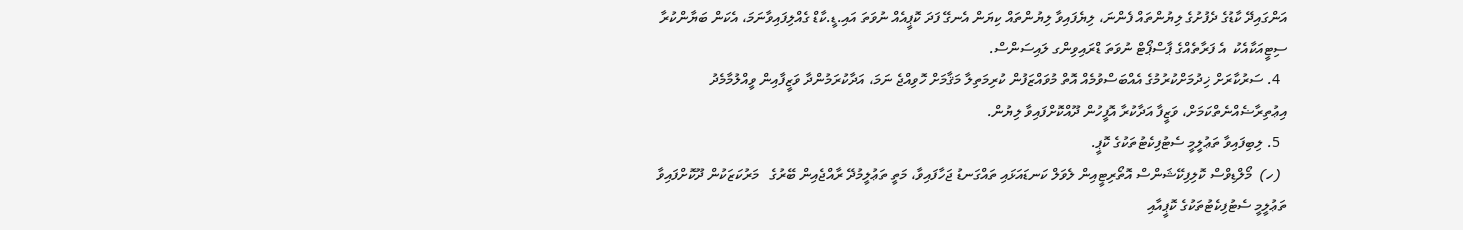އަންގައިދޭ ކާޑުގެ ދެފުށުގެ ލިޔުންތައް ފެންނަ، ލިޔެފައިވާ ލިޔުންތައް ކިޔަން އެނގޭ ފަދަ ކޮޕީއެއް ނުވަތަ އައި.ޑީ.ކާޑް ގެއްލިފައިވާނަމަ، އެކަން ބަޔާންކުރާ ސިޓީއަކާއެކު  އެ ފަރާތެއްގެ ޕާސްޕޯޓް ނުވަތަ ޑްރައިވިންގ ލައިސަންސް.
  4. ސަރުކާރަށް ޚިދުމަށްކުރުމުގެ އެއްބަސްވުމެއް އޮތް މުވައްޒަފުން ކުރިމަތިލާ މަޤާމަށް ހޮވިއްޖެ ނަމަ، އަދާކުރަމުންދާ ވަޒީފާއިން ވީއްލުމާމެދު  އިޢުތިރާޟެއްނެތްކަމަށް، ވަޒީފާ އަދާކުރާ އޮފީހުން ދޫއްކޮށްފައިވާ ލިޔުން.
  5. ލިބިފައިވާ ތަޢުލީމީ ސެޓުފިކެޓުތަކުގެ ކޮޕީ.
  (ހ)  މޯލްޑިވްސް ކޮލިފިކޭޝަންސް އޮތޯރިޓީއިން ލެވަލް ކަނޑައަޅައި ތައްގަނޑު ޖަހާފައިވާ، މަތީ ތަޢުލީމުދޭ ރާއްޖެއިން ބޭރުގެ   މަރުކަޒަކުން ދޫކޮށްފައިވާ ތަޢުލީމީ ސެޓުފިކެޓުތަކުގެ ކޮޕީއާއި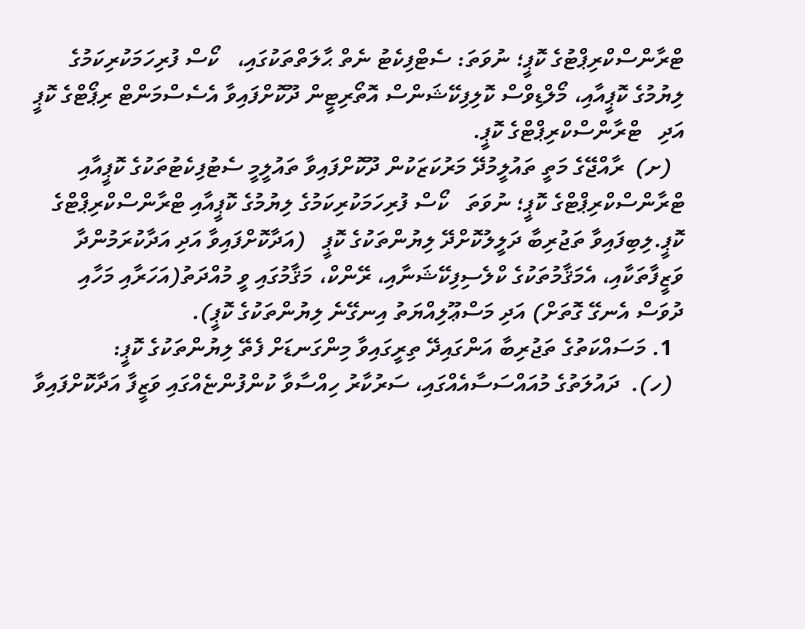ޓްރާންސްކްރިޕްޓުގެ ކޮޕީ؛ ނުވަތަ: ސެޓްފިކެޓު ނެތް ޙާލަތްތަކުގައި،   ކޯސް ފުރިހަމަކުރިކަމުގެ ލިޔުމުގެ ކޮޕީއާއި، މޯލްޑިވްސް ކޮލިފިކޭޝަންސް އޮތޯރިޓީން ދޫކޮށްފައިވާ އެސެސްމަންޓް ރިޕޯޓްގެ ކޮޕީ އަދި   ޓްރާންސްކްރިޕްޓްގެ ކޮޕީ.
  (ށ)  ރާއްޖޭގެ މަތީ ތައުލީމުދޭ މަރުކަޒަކުން ދޫކޮށްފައިވާ ތައުލީމީ ސެޓުފިކެޓުތަކުގެ ކޮޕީއާއި ޓްރާންސްކްރިޕްޓްގެ ކޮޕީ؛ ނުވަތަ   ކޯސް ފުރިހަމަކުރިކަމުގެ ލިޔުމުގެ ކޮޕީއާއި ޓްރާންސްކްރިޕްޓްގެ ކޮޕީ.ލިބިފައިވާ ތަޖުރިބާ ދަލީލުކޮށްދޭ ލިޔުންތަކުގެ ކޮޕީ   (އަދާކޮށްފައިވާ އަދި އަދާކުރަމުންދާ ވަޒީފާތަކާއި، އެމަޤާމުތަކުގެ ކްލެސިފިކޭޝަނާއި، ރޭންކް، މަޤާމުގައި ވީ މުއްދަތު(އަހަރާއި މަހާއި   ދުވަސް އެނގޭ ގޮތަށް) އަދި މަސްޢޫލިއްޔަތު އިނގޭނެ ލިޔުންތަކުގެ ކޮޕީ).
  1. މަސައްކަތުގެ ތަޖުރިބާ އަންގައިދޭ ތިރީގައިވާ މިންގަނޑަށް ފެތޭ ލިޔުންތަކުގެ ކޮޕީ:
  (ހ).  ދައުލަތުގެ މުއައްސަސާއެއްގައި، ސަރުކާރު ހިއްސާވާ ކުންފުންޏެއްގައި ވަޒީފާ އަދާކޮށްފައިވާ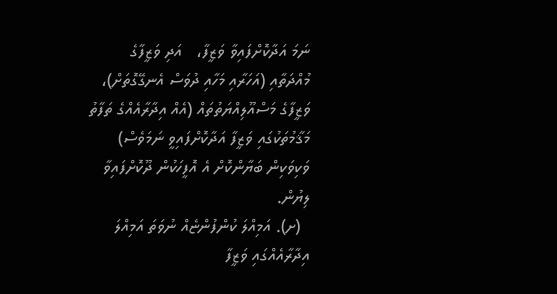ނަމަ އަދާކޮށްފައިވާ ވަޒީފާ،   އަދި ވަޒީފާގެ މުއްދަތާއި (އަހަރާއި މަހާއި ދުވަސް އެނގޭގޮތަށް)، ވަޒީފާގެ މަސްއޫލިއްޔަތުތައް (އެއް އިދާރާއެއްގެ ތަފާތު   މަޤާމުތަކުގައި ވަޒީފާ އަދާކޮށްފައިވީ ނަމަވެސް) ވަކިވަކިން ބަޔާންކޮށް އެ އޮފީހަކުން ދޫކޮށްފައިވާ ލިޔުން.
  (ށ). އަމިއްލަ ކުންފުންޏެއް ނުވަތަ އަމިއްލަ އިދާރާއެއްގައި ވަޒީފާ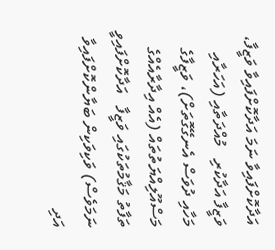އަދާކޮށްފައިވާ ނަމަ އަދާކޮށްފައިވާ ވަޒީފާ، ވަޒީފާ އަދާކުރި   މުއްދަތާއި (އަހަރާއި މަހާއި ދުވަސް އެނގޭގޮތަށް)، ވަޒީފާގެ މަސްއޫލިއްޔަތުތައް (އެއް އިދާރާއެއްގެ ތަފާތު މަޤާމުތަކުގައި ވަޒީފާ   އަދާކޮށްފައިވީ ނަމަވެސް) ވަކިވަކިން ބަޔާންކޮށްފައިވާ އަދި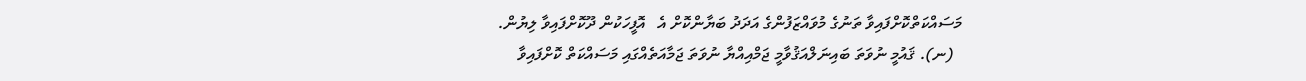މަސައްކަތްކޮށްފައިވާ ތަނުގެ މުވައްޒަފުންގެ އަދަދު ބަޔާންކޮށް އެ   އޮފީހަކުން ދޫކޮށްފައިވާ ލިޔުން.
  (ނ). ޤައުމީ ނުވަތަ ބައިނަލްއަޤުވާމީ ޖަމްއިއްޔާ ނުވަތަ ޖަމާއަތެއްގައި މަސައްކަތް ކޮށްފައިވާ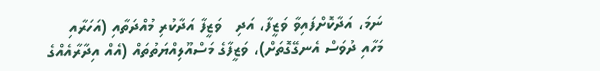ނަމަ، އަދާކޮށްފައިވާ ވަޒީފާ، އަދި   ވަޒީފާ އަދާކުރި މުއްދަތާއި (އަހަރާއި މަހާއި ދުވަސް އެނގޭގޮތަށް)، ވަޒީފާގެ މަސްއޫލިއްޔަތުތައް (އެއް އިދާރާއެއްގެ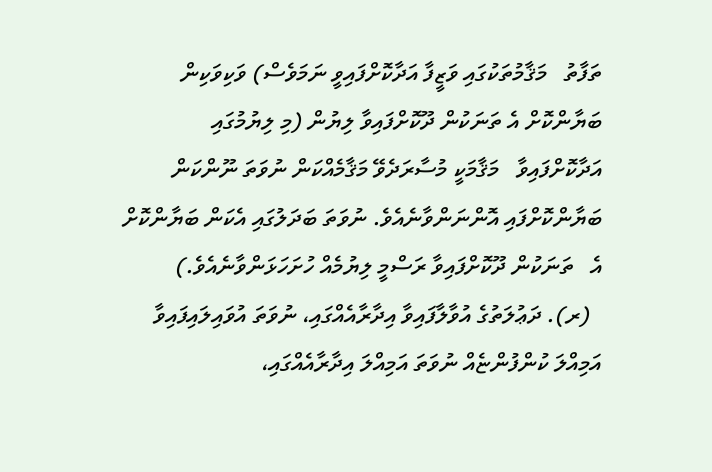ތަފާތު   މަޤާމުތަކުގައި ވަޒީފާ އަދާކޮށްފައިވީ ނަމަވެސް) ވަކިވަކިން ބަޔާންކޮށް އެ ތަނަކުން ދޫކޮށްފައިވާ ލިޔުން (މި ލިޔުމުގައި އަދާކޮށްފައިވާ   މަޤާމަކީ މުސާރަދެވޭ މަޤާމެއްކަން ނުވަތަ ނޫންކަން ބަޔާންކޮށްފައި އޮންނަންވާނެއެވެ. ނުވަތަ ބަދަލުގައި އެކަން ބަޔާންކޮށް އެ   ތަނަކުން ދޫކޮށްފައިވާ ރަސްމީ ލިޔުމެއް ހުށަހަޅަންވާނެއެވެ.)
  (ރ). ދަޢުލަތުގެ އުވާލާފައިވާ އިދާރާއެއްގައި، ނުވަތަ އުވައިލައިފައިވާ އަމިއްލަ ކުންފުންޏެއް ނުވަތަ އަމިއްލަ އިދާރާއެއްގައި،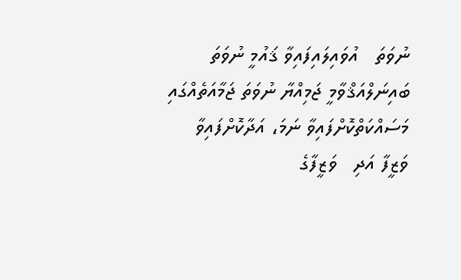ނުވަތަ   އުވައިލައިފައިވާ ޤައުމީ ނުވަތަ ބައިނަލްއަޤްވާމީ ޖަމިއްޔާ ނުވަތަ ޖަމާއަތެއްގައި މަސައްކަތްކޮށްފައިވާ ނަމަ، އަދާކޮށްފައިވާ ވަޒީފާ އަދި   ވަޒީފާގެ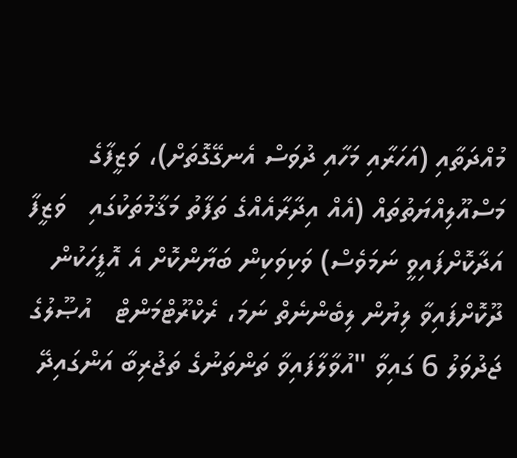މުއްދަތާއި (އަހަރާއި މަހާއި ދުވަސް އެނގޭގޮތަށް)، ވަޒީފާގެ މަސްއޫލިއްޔަތުތައް (އެއް އިދާރާއެއްގެ ތަފާތު މަޤާމުތަކުގައި   ވަޒީފާ އަދާކޮށްފައިވީ ނަމަވެސް) ވަކިވަކިން ބަޔާންކޮށް އެ އޮފީހަކުން ދޫކޮށްފައިވާ ލިޔުން ލިބެންނެތް ނަމަ، ރެކްރޫޓްމަންޓް   އުޞޫލުގެ ޖަދުވަލު 6 ގައިވާ "އުވާލާފައިވާ ތަންތަނުގެ ތަޖުރިބާ އަންގައިދޭ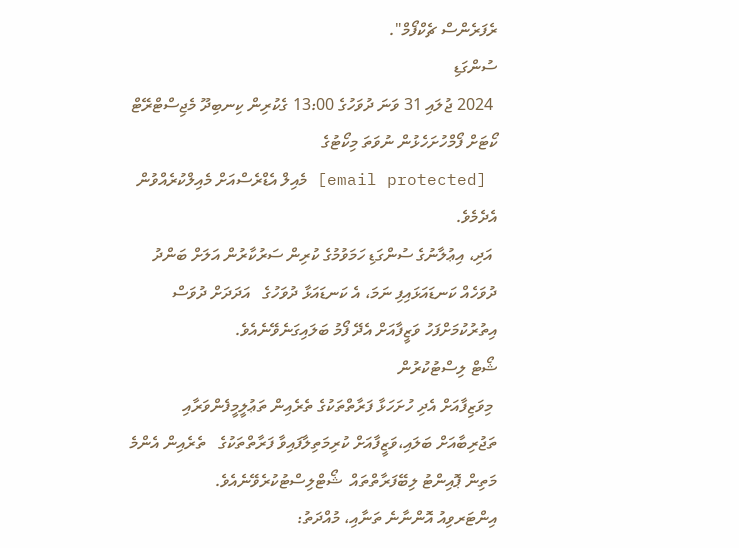ރެފަރެންސް ޗެކްފޯމް".
ސުންގަޑި
 2024 ޖުލައި 31 ވަނަ ދުވަހުގެ 13:00 ގެކުރިން ކިނބިދޫ މެޖިސްޓްރޭޓް ކޯޓަށް ފޯމްހުށަހެޅުން ނުވަތަ މިކޯޓުގެ
 [email protected] މެއިލް އެޑްރެސްއަށް މެއިލްކުރެއްވުން އެދެމެވެ.
 އަދި، އިޢުލާނުގެ ސުންގަޑި ހަމަވުމުގެ ކުރިން ސަރުކާރުން އަލަށް ބަންދު ދުވަހެއް ކަނޑައަޅައިފި ނަމަ، އެ ކަނޑައަޅާ ދުވަހުގެ   އަދަދަށް ދުވަސް އިތުރުކުމަށްފަހު ވަޒީފާއަށް އެދޭ ފޯމު ބަލައިގަނެވޭނެއެވެ.
ޝޯޓް ލިސްޓުކުރުން
 މިވަޒިފާއަށް އެދި ހުށަހަޅާ ފަރާތްތަކުގެ ތެރެއިން ތަޢުލީމީފެންވަރާއި ތަޖުރިބާއަށް ބަލައި،ވަޒީފާއަށް ކުރިމަތިލާފައިވާ ފަރާތްތަކުގެ   ތެރެއިން އެންމެ މަތިން ޕޮއިންޓު ލިބޭފަރާތްތައް  ޝޯޓްލިސްޓުކުރެވޭނެއެވެ.
އިންޓަރވިއު އޮންނާނެ ތަނާއި، މުއްދަތު: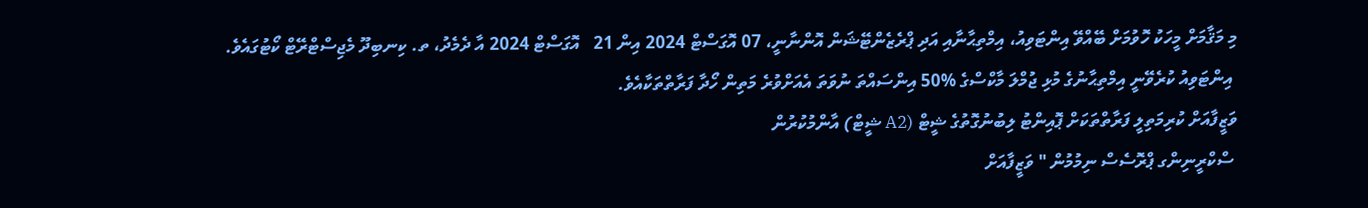މި މަޤާމަށް މީހަކު ހޮވުމަށް ބޭއްވޭ އިންޓަވިއު، އިމްތިޙާނާއި އަދި ޕްރެޒެންޓޭޝަން އޮންނާނީ، 07 އޮގަސްޓް 2024 އިން 21   އޮގަސްޓް 2024 އާ ދެމެދު، ތ. ކިނބިދޫ މެޖިސްޓްރޭޓް ކޯޓުގައެވެ.
 އިންޓަވިއު ކުރެވޭނީ އިމްތިޙާނުގެ މުޅި ޖުމްލަ މާކްސްގެ %50 އިންސައްތަ ނުވަތަ އެއަށްވުރެ މަތިން ހޯދާ ފަރާތްތަކާއެވެ.
ވަޒީފާއަށް ކުރިމަތިލީ ފަރާތްތަކަށް ޕޮއިންޓު ލިބުނުގޮތުގެ ޝީޓް (A2 ޝީޓް) އާންމުކުރުން
 ސްކްރީނިންގ ޕްރޮސެސް ނިމުމުން " ވަޒީފާއަށް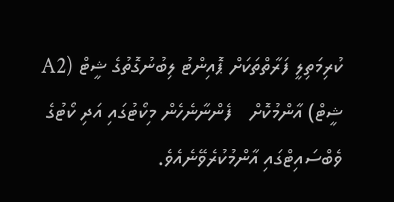ކުރިމަތިލީ ފަރާތްތަކަށް ޕޮއިންޓު ލިބުނުގޮތުގެ ޝީޓް (A2 ޝީޓް) އާންމުކޮށް   ފެންނާނެހެން މިކޯޓުގައި އަދި ކޯޓުގެ ވެބްސައިޓްގައި އާންމުކުރެވޭނެއެވެ.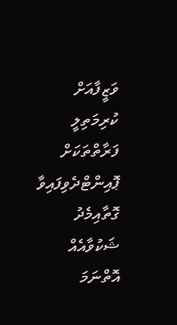ވަޒީފާއަށް ކުރިމަތިލީ ފަރާތްތަކަށް ޕޮއިންޓްދެވިފައިވާ   ގޮތާއިމެދު ޝަކުވާއެއް އޮތްނަމަ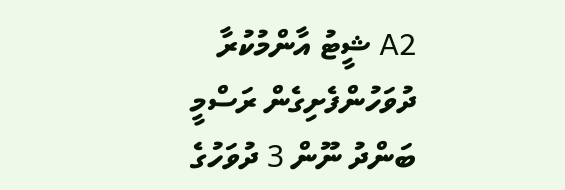A2 ޝީޓު އާންމުކުރާ ދުވަހުންފެށިގެން ރަސްމީ ބަންދު ނޫން 3 ދުވަހުގެ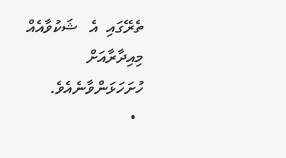ތެރޭގައި  އެ   ޝަކުވާއެއް މިއިދާރާއަށް ހުށަހަޅަންވާނެއެވެ.
  •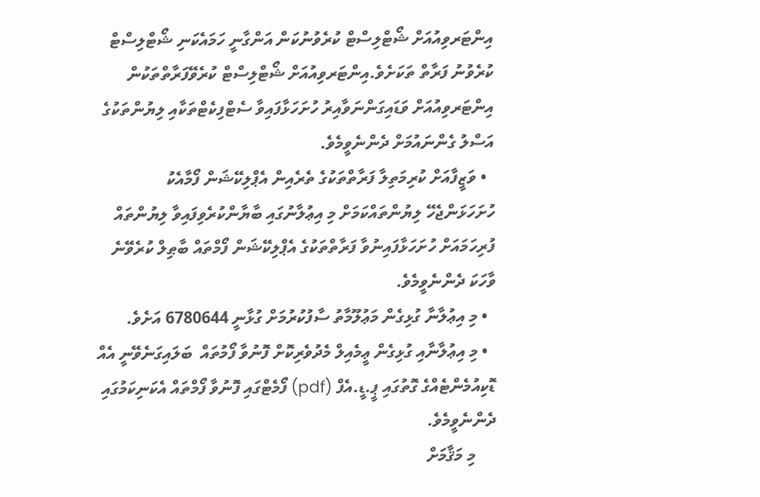އިންޓަރވިއުއަށް ޝޯޓްލިސްޓް ކުރެވުނުކަން އަންގާނީ ހަމައެކަނި ޝޯޓްލިސްޓް ކުރެވުނު ފަރާތް ތަކަށެވެ.އިންޓަރވިއުއަށް ޝޯޓްލިސްޓް ކުރެވޭފަރާތްތަކުން އިންޓަރވިއުއަށް ވަޑައިގަންނަވާއިރު ހުށަހަޅާފައިވާ ސެޓްފިކެޓްތަކާއި ލިޔުންތަކުގެ އަސްލު ގެންނައުމަށް ދެންނެވީމެވެ.
  • ވަޒީފާއަށް ކުރިމަތިލާ ފަރާތްތަކުގެ ތެރެއިން އެޕްލިކޭޝަން ފޯމާއެކު ހުށަހަޅަންޖެހޭ ލިޔުންތައްކަމަށް މި އިޢުލާނުގައި ބާޔާންކުރެވިފައިވާ ލިޔުންތައް ފުރިހަމައަށް ހުށަހަޅާފައިނުވާ ފަރާތްތަކުގެ އެޕްލިކޭޝަން ފޯމްތައް ބާޠިލް ކުރެވޭނެ ވާހަކަ ދެންނެވީމެވެ.
  • މި އިޢުލާނާ ގުޅިގެން މަޢުލޫމާތު ސާފުކުރުމަށް ގުޅާނީ 6780644 އަށެވެ.
  • މި އިޢުލާނާއި ގުޅިގެން ޢީމެއިލް މެދުވެރިކޮށް ފޮނުވާ ފޯމުތައް  ބަލައިގަނެވޭނީ އެއް ޑޮކިއުމެންޓެއްގެ ގޮތުގައި ޕީ.ޑީ.އެފް (pdf) ފޯމެޓްގައި ފޮނުވާ ފޯމްތައް އެކަނިކަމުގައި ދެންނެވީމެވެ.
     މި މަޤާމަށް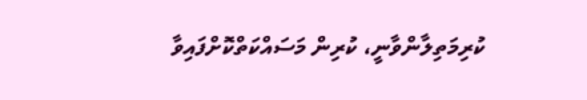ކުރިމަތިލާންވާނީ، ކުރިން މަސައްކަތްކޮށްފައިވާ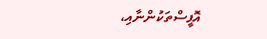އޮފީސްތަކުންނާއި،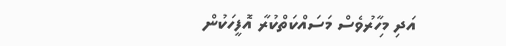އަދި މިހާރުވެސް މަސައްކަތްކުރާ އޮފީހަކުން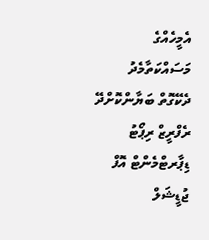އެމީހެއްގެ މަސައްކަތާމެދު   ދެކޭގޮތް ބަޔާންކޮށްދޭ ރެފްރީޒް ރިޕޯޓު ޑިޕާރޓްމެންޓް އޮފް ޖުޑީޝަލް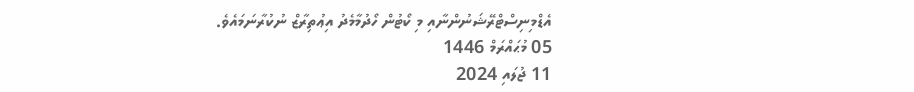އެޑްމިނިސްޓްރޭޝަނުންނާއި މި ކޯޓުން ހޯދުމާމެދު އިޢުތިރާޒް ނުކުރާނަމައެވެ.
05 މުޙައްރަމް 1446
11 ޖުލައި 2024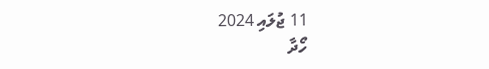11 ޖުލައި 2024
ހޯދާ